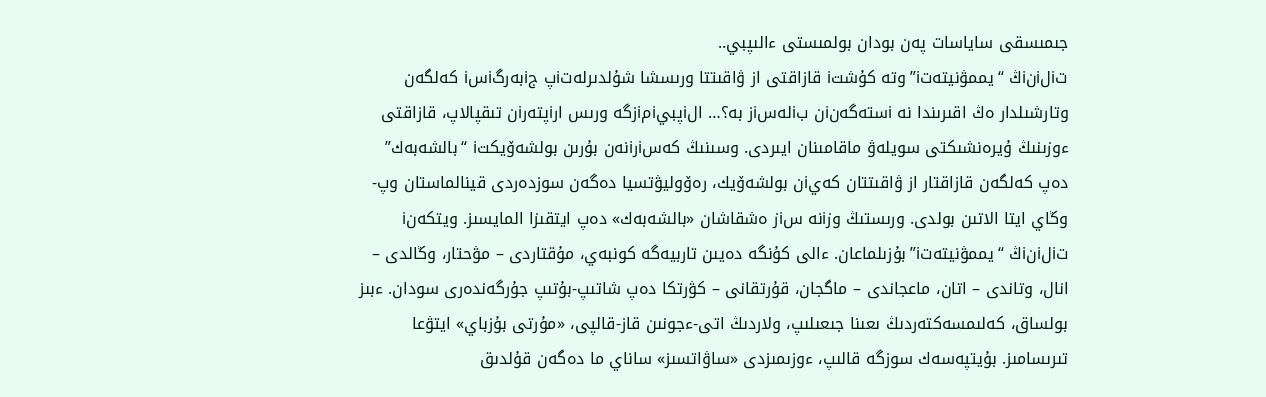جىمىسقى ساياسات پەن بودان بولمىستى ءالىپبي..
تiلiنiڭ “يممۋنيتەتi” وتە كۇشتi قازاقتى از ۋاقىتتا ورىسشا شۇلدىرلەتiپ جiبەرگiسi كەلگەن وتارشىلدار ەڭ اقىرىندا نە iستەگەنiن بiلەسiز بە؟… الiپبيiمiزگە ورىس ارiپتەرiن تىقپالاپ، قازاقتى ءوزىنىڭ ۇيرەنشىكتى سويلەۋ ماقامىنان ايىردى. وسىنىڭ كەسiرiنەن بۇرىن بولشەۆيكتi “بالشەبەك” دەپ كەلگەن قازاقتار از ۋاقىتتان كەيiن بولشەۆيك، رەۆوليۋتسيا دەگەن سوزدەردى قينالماستان وپ-وڭاي ايتا الاتىن بولدى. ورىستىڭ وزiنە سiز ەشقاشان «بالشەبەك» دەپ ايتقىزا المايسىز. ويتكەنi تiلiنiڭ “يممۋنيتەتi” بۇزىلماعان. ءالى كۇنگە دەيىن تاربيەگە كونبەي، مۇقتاردى – مۋحتار، وڭالدى – انال، وتاندى – اتان، ماعجاندى – ماگجان، قۇرتقانى – كۋرتكا دەپ شاتىپ-بۇتىپ جۇرگەندەرى سودان. ءبىز بولساق، كەلىمسەكتەردىڭ ىعىنا جىعىلىپ، ولاردىڭ اتى-ءجونىن قاز-قالپى، «مۇرتى بۇزباي» ايتۋعا تىرىسامىز. بۇيتپەسەك سوزگە قالىپ، ءوزىمىزدى «ساۋاتسىز» ساناي ما دەگەن قۇلدىق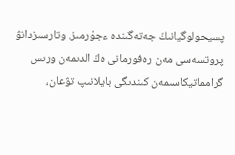پسيحولوگيانىڭ جەتەگىندە ءجۇرمىز. وتارسىزدانۋ پروتسەسى مەن رەفورمانى ەڭ الدىمەن ورىس گرامماتيكاسىمەن كىندىگى بايلانىپ تۋعان،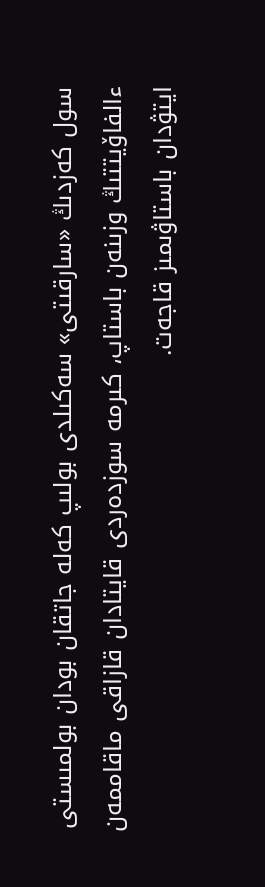سول كەزدىڭ «سارقىتى» سەكىلدى بولىپ كەلە جاتقان بودان بولمىستى ءالفاۆيتتىڭ وزىنەن باستاپ، كىرمە سوزدەردى قايتادان قازاقى ماقاممەن ايتۋدان باستاۋىمىز قاجەت.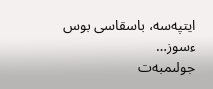ايتپەسە، باسقاسى بوس ءسوز…
جولىمبەت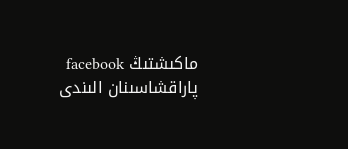ماكىشتىڭ facebook پاراقشاسىنان الىندى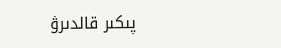پىكىر قالدىرۋ